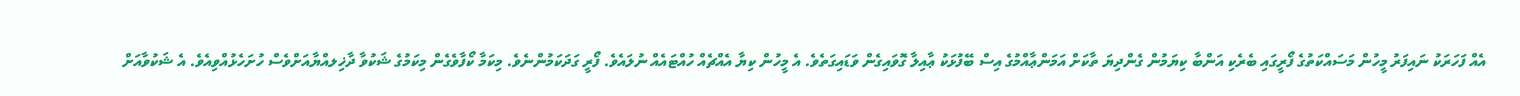އެއް ފަހަރަކު ނައިފަރު މީހުން މަސައްކަތުގެ ފޯރީގައި ބެރެކި އަންބާ ކިޔަމުން ގެންދިޔަ ތާކަށް އަމަންޢާއްމުގެ އިސް ބޭފުޅަކު ޢާއިލާ ގޮވައިގެން ވަޑައިގަތެވެ. އެ މީހުން ކިޔާ އެއްޗެއް ހުއްޓައެއް ނުލައެވެ. ފޯރީ ގަދަކަމުންނެވެ. މިކަމާ ކޯފާވެގެން މިކަމުގެ ޝަކުވާ ދާޚިލއްޔާއަށްވެސް ހުށަހެޅުއްވިއެވެ. އެ ޝަކުވާއަށް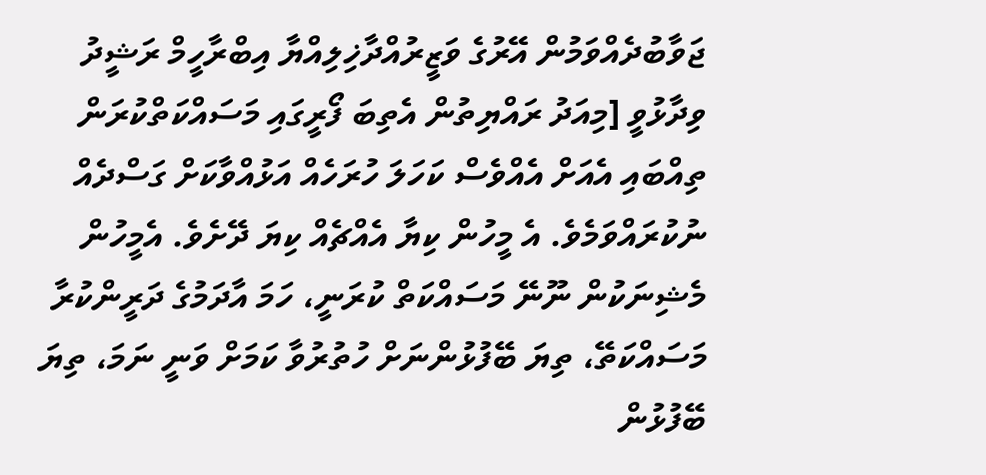ޖަވާބުދެއްވަމުން އޭރުގެ ވަޒީރުއްދާޚިލިއްޔާ އިބްރާހީމް ރަޝީދު ވިދާޅުވީ [މިއަދު ރައްޔިތުން އެތިބަ ފޯރީގައި މަސައްކަތްކުރަން ތިއްބައި އެއަށް އެއްވެސް ކަހަލަ ހުރަހެއް އަޅުއްވާކަށް ގަސްދެއް ނުކުރައްވަމެވެ. އެ މީހުން ކިޔާ އެއްޗެއް ކިޔަ ދޭށެވެ. އެމީހުން މެޝިނަކުން ނޫނޭ މަސައްކަތް ކުރަނީ، ހަމަ އާދަމުގެ ދަރީންކުރާ މަސައްކަތޭ، ތިޔަ ބޭފުޅުންނަށް ހުތުރުވާ ކަމަށް ވަނީ ނަމަ، ތިޔަ ބޭފުޅުން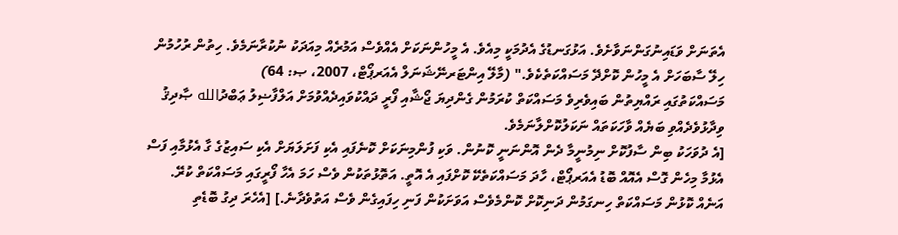އެތަނަށް ވަޑައިނުގަންނަވާށެވެ. އަޅުގަނޑުގެ އެދުމަކީ މިއެވެ. އެ މީހުންނަކަށް އެއްވެސް އަމުރެއް މިއަދަކު ނުކުރާނަމެވެ. ހިތުން ރުހުމުން ހިލޭ ސާބަހަށް އެ މީހުން ކޮށްދޭ މަސައްކަތެކެވެ." (މާލޭ އިންޓަރނޭޝަނަލް އެއަރޕޯޓް، 2007، ޞ: 64)
މަސައްކަތުގައި ރައްޔިތުން ބައިވެރިވެ މަސައްކަތް ކުރަމުން ގެންދިޔަ ޖޯޝާއި ފޯރީ ދައްކުވައިދެއްވުމަށް އަލްފާޟިލު ޢަބްދުالله ޞާދިޤު ވިދާޅުވެދެއްވި ބަޔެއް ވާހަކަތައް ނަކަލުކޮށްލާނަމެވެ.
[އެ ދުވަހަކު ބިން ސާފުކޮށް ނިމުނީމާ ދެން އޮންނަނީ ކޮނުން. ވަކި ފުންމިނަކަށް ކޮނެފައި އެކި ފަށަލަޔަށް އެކި ސައިޒުގެ ގާ އެޅުމާއި ފަސް އެޅުމާ މިހެން ގޮސް އެއޮއް ބޮޑު އެއަރޕޯޓް، ހާދަ މަސައްކަތެކޭ ކޮށްފައި އެ އޮތީ. އަތޮޅުތަކުން ވެސް ހަމަ އެހާ ފޯރީގައި މަސައްކަތް ކުރޭ.  އަނެއް ކޮޅުން މަސައްކަތް ހިނގަމުން ދަނިކޮށް ކޮންމެވެސް އަވަށަކުން ފަނި ހިފައިގެން ވެސް އަތުވެދާނެ.] [އެހެރަ ދިގު ބޮޑެތި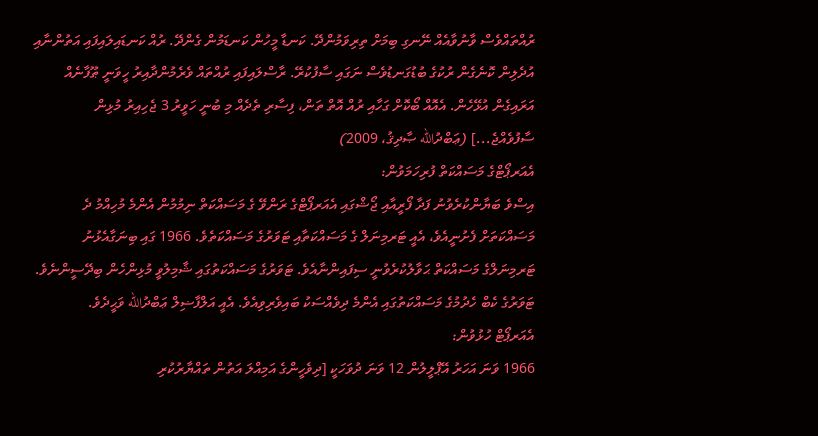ރުއްތައްވެސް ވާނުވާއެއް ނޭނގި ބިމަށް ތިރިވަމުންދޭ. ކަނޑާ މީހުން ކަނޑަމުން ގެންދޭ. ރުއް ކަނޑައިލައިފައި އަތުންނާއި އުދެލިން ކޮނެގެން ރުކުގެ ބުޑުގަނޑުވެސް ނަގައި ސާފުކުރޭ. ރާސްލައިފައި ރުއްތައް ވެރެމުންދާއިރު ހީވަނީ ޠޫފާނެއް އަރައިގެން އުޅޭހެން. އެއޮއް ބޯކޮށް ގަހާއި ރުއް އޮތް ތަން، ފިސާރި ތެދެއް މި ބުނީ ހަވީރު 3 ޖެހިއިރު މުޅިން ސާފުވެއްޖެ...] (ޢަބްދުالله ޞާދިޤު، 2009)
އެއަރޕޯޓްގެ މަސައްކަތް ފުރިހަމަވުން:
އިސްވެ ބަޔާންކުރެވުނު ފަދާ ފޯރީއާއި ޖޯޝްގައި އެއަރޕޯޓްގެ ރަންވޭ ގެ މަސައްކަތް ނިމުމުން އެންމެ މުހިއްމު ދެ މަސައްކަތަށް ފެށުނީއެވެ، އެއީ ޓަރމިނަލް ގެ މަސައްކަތާއި ޓަވަރުގެ މަސައްކަތެވެ. 1966 ގައި ބިނަގާއެޅުނު ޓަރމިނަލްގެ މަސައްކަތް ޙަވާލުކުރެވުނީ ސިފައިންނާއެވެ. ޓަވަރުގެ މަސައްކަތުގައި ޝާމިލުވީ މުޅިންހެން ބިދޭސީންނެވެ. ޓަވަރުގެ ކެބް ހެދުމުގެ މަސައްކަތުގައި އެންމެ ދިވެއްސަކު ބައިވެރިވިއެވެ. އެއީ އަލްފާޟިލް ޢަބްދުالله ވަޙީދެވެ.
އެއަރޕޯޓް ހުޅުވުން:
1966 ވަނަ އަހަރު އޭޕްލީލުން 12 ވަނަ ދުވަހަކީ [ދިވެހީންގެ އަމިއްލަ އަތުން ތައްޔާރުކުރި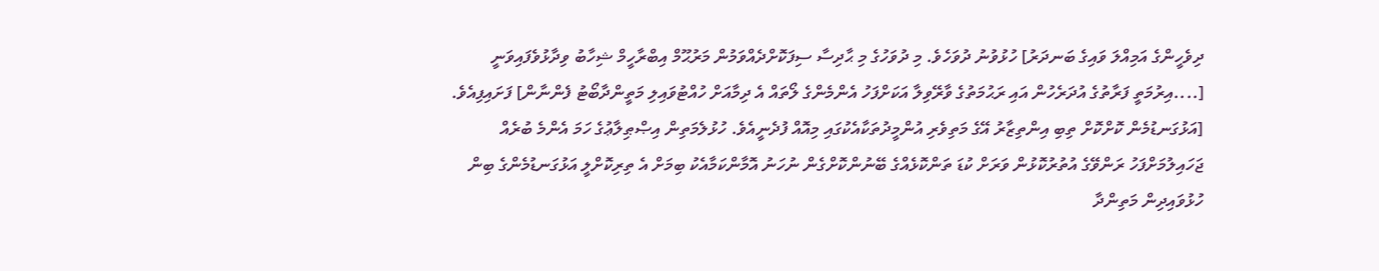ދިވެހީންގެ އަމިއްލަ ވައިގެ ބަނދަރު] ހުޅުވުނު ދުވަހެވެ. މި ދުވަހުގެ މި ޙާދިސާ ސިފަކޮށްދެއްވަމުން މަރުޙޫމް އިބްރާހީމް ޝިހާބު ވިދާޅުވެފައިވަނީ [....އިރުމަތީ ފަރާތުގެ އުދަރެހުން އައި ރަޙުމަތުގެ ވާރޭވިލާ އަކަށްފަހު އެންމެންގެ ލޯތައް އެ ދިމާއަށް ހުއްޓުވައިލި މަތީންދާބޯޓު ފެންނާން] ފަށައިފިއެވެ. [އަޅުގަނޑުމެން ކޮށްކޮށް ތިބި އިންތިޒާރު އޭގެ މަތިވެރި އުންމީދުތަކާއެކުގައި މިއޮއް ފުދެނީއެވެ. ހުޅުލެމަތިން އިޞްޠިލާޢުގެ ހަމަ އެންމެ ބުރެއް ޖަހައިލުމަށްފަހު ރަންވޭގެ އުތުރުކޮޅުން ވަރަށް ކުޑަ ތަންކޮޅެއްގެ ބޭނުންކޮށްގެން ނުހަނު އޮމާންކަމާއެކު ބިމަށް އެ ތިރިކޮށްލީ އަޅުގަނޑުމެންގެ ބިން ހުޅުވައިދިން މަތިންދާ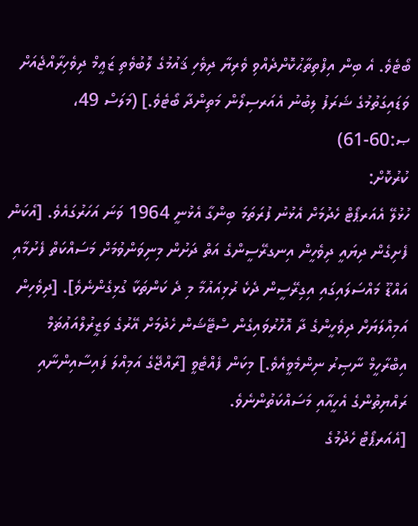ބޯޓެވެ. އެ ބިން އިފްތިތާޙުކޮށްދެއްވި ވެރިޔާ ދިވެހި ޤައުމުގެ ލޮބުވެތި ޒަޢީމް ދިވެހިރާއްޖެއަށް ވަޑައިގަތުމުގެ ޝަރަފު ލިބުނު އެއަރސިލޯން މަތިންދާ ބޯޓެވެ.] (މަލަސް 49، ޞ:60-61)
ކުރުކޮށް:
ހުޅުލޭ އެއަރޕޯޓް ހެދުމަށް އެޅުނު ފުރަތަމަ ބިންގާ އެޅުނީ 1964 ވަނަ އަހަރުގައެވެ. [އެކަން ފެށިގެން ދިޔައީ ދިވެހީން އިނގރޭސީންގެ އަތް ދަށުން މިނިވަންވުމަށް މަސައްކަތް ފެށުމާއި އައްޑޫ މައްސަލައިގައި އިގިރޭސީން ދެކެ ރުޅިއައުމާ މި ދެ ކަންތަކާ ގުޅިގެންނެވެ]. [ދިވެހިން އަމިއްލަޔަށް ދިވެހީންގެ ދާ އޮހޮރުވައިގެން ސްޓޭޝަން ހެދުމަށް އޭރުގެ ވަޒީރުލްއަޢުޡަމް އިބްރާހީމް ނާޞިރު ނިންމެވީއެވެ.] މިކަން ފެއްޓެވީ [ރާއްޖޭގެ އަމިއްލަ ފައިސާއިންނާއި ރައްޔިތުންގެ އެހީއާއި މަސައްކަތުންނެވެ.
[އެއަރޕޯޓް ހެދުމުގެ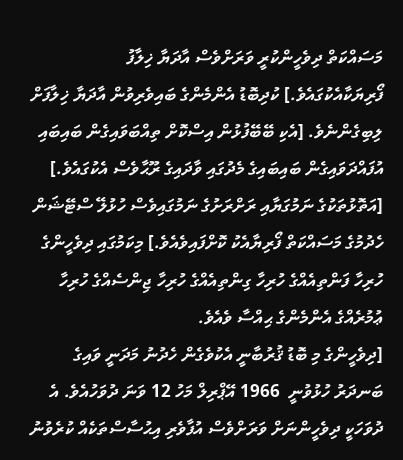މަސައްކަތް ދިވެހީންކުރީ ވަރަށްވެސް އާދަޔާ ޚިލާފު ފޯރިޔަކާއެކުގައެވެ.] ކުދިބޮޑު އެންމެންގެ ބައިވެރިވުން އާދަޔާ ޚިލާފަށް ލިބިގެންނެވެ. [އެކި ބޭބޭފުޅުން އިސްކޮށް ތިއްބަވައިގެން ބައިބައި އުފައްދަވައިގެން ބައިބައިގެ މެދުގައި ވާދައިގެ ރޫޙާވެސް އެކުގައެވެ.] [އަތޮޅުތަކުގެ ނަމުގަޔާއި ރަށްރަށުގެ ނަމުގައިވެސް ހުޅުލޭ ސްޓޭޝަން ހެދުމުގެ މަސައްކަތް ފޯރިޔާއެކު ކޮށްފައިވެއެވެ.] މިކަމުގައި ދިވެހީންގެ ހުރިހާ ފަންތިއެއްގެ ހުރިހާ ގިންތިއެއްގެ ހުރިހާ ޖިންސެއްގެ ހުރިހާ ޢުމުރެއްގެ އެންމެންގެ ޙިއްސާ ވެއެވެ.
[ދިވެހީންގެ މި ބޮޑު ޤުރުބާނީ އެކުވެގެން ހެދުނު މަދަނީ ވައިގެ ބަނދަރު ހުޅުވުނީ  1966 އޭޕްރިލް މަހު 12 ވަނަ ދުވަހުއެވެ. އެ ދުވަހަކީ ދިވެހީންނަށް ވަރަށްވެސް އުފާވެރި އިޙުސާސްތަކެއް ކުރެވުނު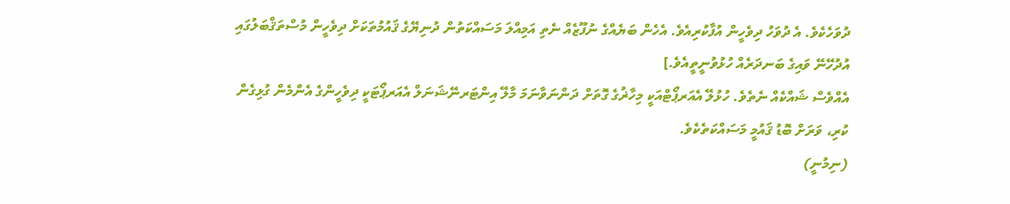ދުވަހެކެވެ. އެ ދުވަހު ދިވެހީން އުފާކުރިއެވެ. އެހެން ބަޔެއްގެ ނުފޫޒެއް ނެތި އަމިއްލަ މަސައްކަތުން ދުނިޔޭގެ ޤައުމުތަކަށް ދިވެހީން މުސްތަޤްބަލުގައި އުދުހޭނޭ ވައިގެ ބަނދަރެއް ހުޅުވުނީތީއެވެ.]
އެއްވެސް ޝައްކެއް ނެތެވެ. ހުޅުލޭ އެއަރޕޯޓްއަކީ މިހާޜުގެ ގޮތަށް ދަންނަވާނަމަ މާލޭ އިންޓަރނޭޝަނަލް އެއަރޕޯޓަކީ ދިވެހީންގެ އެންމެން ގުޅިގެން ކުރި، ވަރަށް ބޮޑު ޤައުމީ މަސައްކަތެކެވެ.
(ނިމުނީ)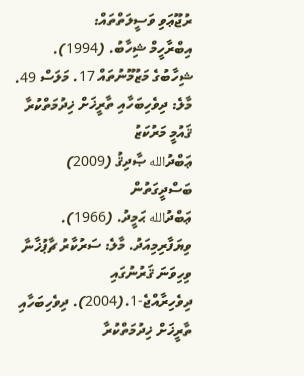ރުޖޫޢަވި ވަސީލަތްތައް:
އިބްރާހީމް ޝިހާބު. (1994). ޝިހާބުގެ މަޒުމޫނުތައް 17. މަލަސް 49. މާލެ: ދިވެހިބަހާއި ތާރީޚަށް ޚިދުމަތްކުރާ ޤައުމީ މަރުކަޒު
ޢަބްދުالله ޞާދިޤު (2009)  ބަސްދީގަތުން
ޢަބްދުالله ޙަމީދު. (1966). ވިޔަފާރިމިއަދު. މާލެ: ސަރުކާރު ޗާޕުޚާނާ
ވިހިވަނަ ޤަރުނުގައި ދިވެހިރާއްޖެ-1.(2004). ދިވެހިބަހާއި ތާރީޚަށް ޚިދުމަތްކުރާ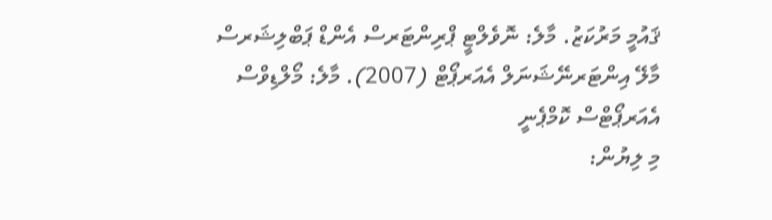ޤައުމީ މަރުކަޒު. މާލެ: ނޮވެލްޓީ ޕްރިންޓަރސް އެންޑް ޕަބްލިޝަރސް
މާލޭ އިންޓަރނޭޝަނަލް އެއަރޕޯޓް (2007). މާލެ: މޯލްޑިވްސް އެއަރޕޯޓްސް ކޮމްޕެނީ
މި ލިޔުން: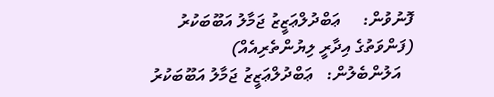ފޮނުވުން:     ޢަބްދުލްޢަޒީޒު ޖަމާލު އަބޫބަކުރު (ފަންވަތުގެ އިދާރީ ލިޔުންތެރިއެއް)
   އަލުންބެލުން:   ޢަބްދުލްޢަޒީޒު ޖަމާލު އަބޫބަކުރު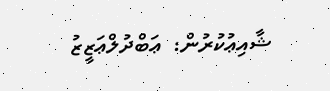ޝާއިޢުކުރުން:  ޢަބްދުލްޢަޒީޒު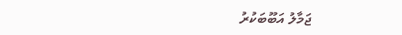ޖަމާލު އަބޫބަކުރު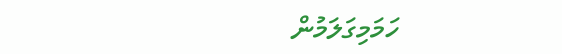ހަމަމިގަލަމުން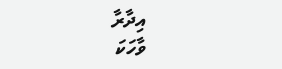އިދާރާ
ވާހަކަ